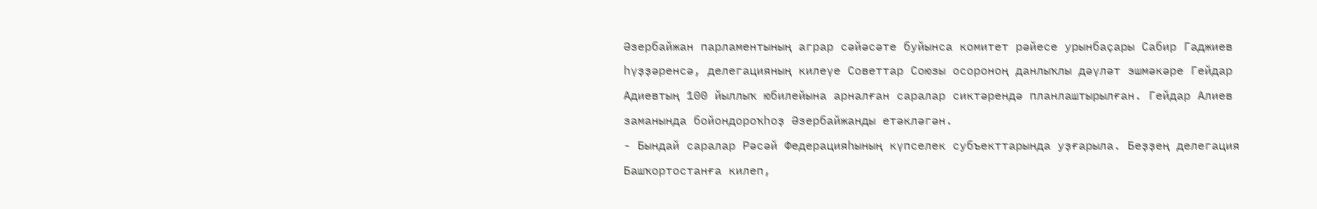Әзербайжан парламентының аграр сәйәсәте буйынса комитет рәйесе урынбаҫары Сабир Гаджиев һүҙҙәренсә, делегацияның килеүе Советтар Союзы осороноң данлыҡлы дәүләт эшмәкәре Гейдар Адиевтың 100 йыллыҡ юбилейына арналған саралар сиктәрендә планлаштырылған. Гейдар Алиев заманында бойондороҡһоҙ Әзербайжанды етәкләгән.
- Бындай саралар Рәсәй Федерацияһының күпселек субъекттарында уҙғарыла. Беҙҙең делегация Башҡортостанға килеп,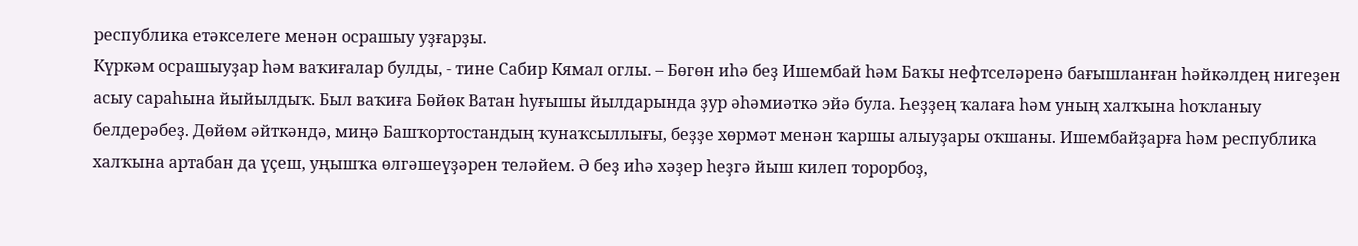республика етәкселеге менән осрашыу уҙғарҙы.
Күркәм осрашыуҙар һәм ваҡиғалар булды, - тине Сабир Кямал оглы. – Бөгөн иһә беҙ Ишембай һәм Баҡы нефтселәренә бағышланған һәйкәлдең нигеҙен асыу сараһына йыйылдыҡ. Был ваҡиға Бөйөк Ватан һуғышы йылдарында ҙур әһәмиәткә эйә була. Һеҙҙең ҡалаға һәм уның халҡына һоҡланыу белдерәбеҙ. Дөйөм әйткәндә, миңә Башҡортостандың ҡунаҡсыллығы, беҙҙе хөрмәт менән ҡаршы алыуҙары оҡшаны. Ишембайҙарға һәм республика халҡына артабан да үҫеш, уңышҡа өлгәшеүҙәрен теләйем. Ә беҙ иһә хәҙер һеҙгә йыш килеп торорбоҙ,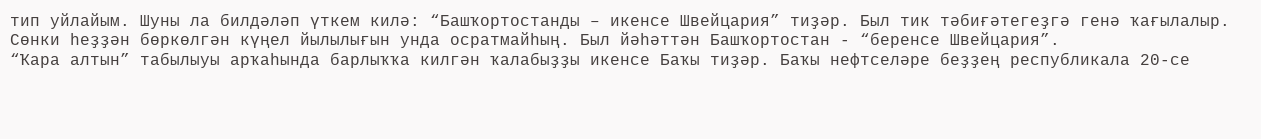тип уйлайым. Шуны ла билдәләп үткем килә: “Башҡортостанды – икенсе Швейцария” тиҙәр. Был тик тәбиғәтегеҙгә генә ҡағылалыр. Сөнки һеҙҙән бөркөлгән күңел йылылығын унда осратмайһың. Был йәһәттән Башҡортостан - “беренсе Швейцария”.
“Ҡара алтын” табылыуы арҡаһында барлыҡҡа килгән ҡалабыҙҙы икенсе Баҡы тиҙәр. Баҡы нефтселәре беҙҙең республикала 20-се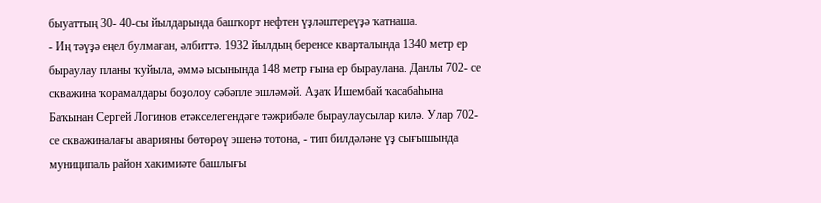быуаттың 30- 40-сы йылдарында башҡорт нефтен үҙләштереүҙә ҡатнаша.
- Иң тәүҙә еңел булмаған, әлбиттә. 1932 йылдың беренсе кварталында 1340 метр ер быраулау планы ҡуйыла, әммә ысынында 148 метр ғына ер быраулана. Данлы 702- се скважина ҡорамалдары боҙолоу сәбәпле эшләмәй. Аҙаҡ Ишембай ҡасабаһына Баҡынан Сергей Логинов етәкселегендәге тәжрибәле быраулаусылар килә. Улар 702-се скважиналағы аварияны бөтөрөү эшенә тотона, - тип билдәләне үҙ сығышында муниципаль район хакимиәте башлығы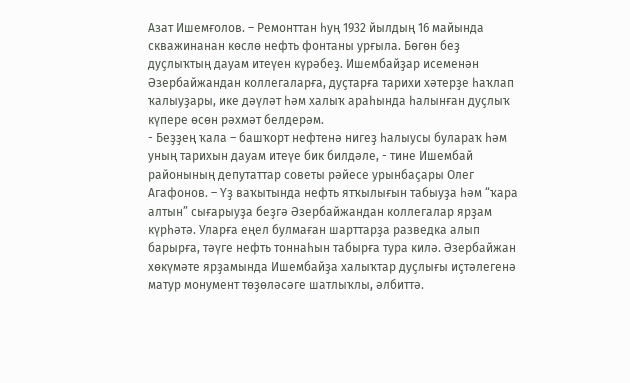Азат Ишемғолов. – Ремонттан һуң 1932 йылдың 16 майында скважинанан көслө нефть фонтаны урғыла. Бөгөн беҙ дуҫлыҡтың дауам итеүен күрәбеҙ. Ишембайҙар исеменән Әзербайжандан коллегаларға, дуҫтарға тарихи хәтерҙе һаҡлап ҡалыуҙары, ике дәүләт һәм халыҡ араһында һалынған дуҫлыҡ күпере өсөн рәхмәт белдерәм.
- Беҙҙең ҡала – башҡорт нефтенә нигеҙ һалыусы булараҡ һәм уның тарихын дауам итеүе бик билдәле, - тине Ишембай районының депутаттар советы рәйесе урынбаҫары Олег Агафонов. – Үҙ ваҡытында нефть ятҡылығын табыуҙа һәм “ҡара алтын” сығарыуҙа беҙгә Әзербайжандан коллегалар ярҙам күрһәтә. Уларға еңел булмаған шарттарҙа разведка алып барырға, тәүге нефть тоннаһын табырға тура килә. Әзербайжан хөкүмәте ярҙамында Ишембайҙа халыҡтар дуҫлығы иҫтәлегенә матур монумент төҙөләсәге шатлыҡлы, әлбиттә.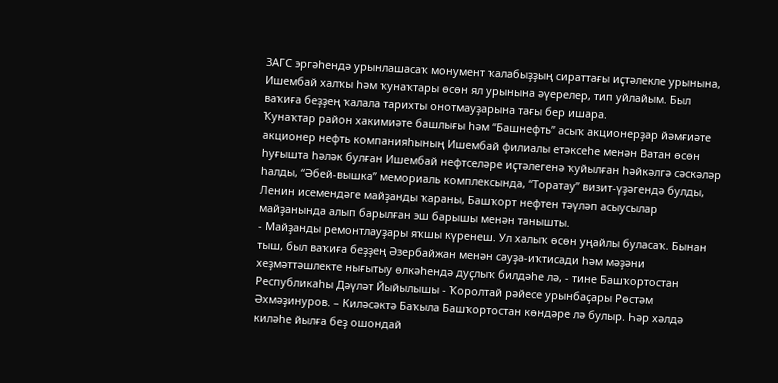ЗАГС эргәһендә урынлашасаҡ монумент ҡалабыҙҙың сираттағы иҫтәлекле урынына, Ишембай халҡы һәм ҡунаҡтары өсөн ял урынына әүерелер, тип уйлайым. Был ваҡиға беҙҙең ҡалала тарихты онотмауҙарына тағы бер ишара.
Ҡунаҡтар район хакимиәте башлығы һәм “Башнефть” асыҡ акционерҙар йәмғиәте акционер нефть компанияһының Ишембай филиалы етәксеһе менән Ватан өсөн һуғышта һәләк булған Ишембай нефтселәре иҫтәлегенә ҡуйылған һәйкәлгә сәскәләр һалды, “Әбей-вышка” мемориаль комплексында, “Торатау” визит-үҙәгендә булды, Ленин исемендәге майҙанды ҡараны, Башҡорт нефтен тәүләп асыусылар майҙанында алып барылған эш барышы менән танышты.
- Майҙанды ремонтлауҙары яҡшы күренеш. Ул халыҡ өсөн уңайлы буласаҡ. Бынан тыш, был ваҡиға беҙҙең Әзербайжан менән сауҙа-иҡтисади һәм мәҙәни хеҙмәттәшлекте нығытыу өлкәһендә дуҫлыҡ билдәһе лә, - тине Башҡортостан Республикаһы Дәүләт Йыйылышы - Ҡоролтай рәйесе урынбаҫары Рөстәм Әхмәҙинуров. – Киләсәктә Баҡыла Башҡортостан көндәре лә булыр. Һәр хәлдә киләһе йылға беҙ ошондай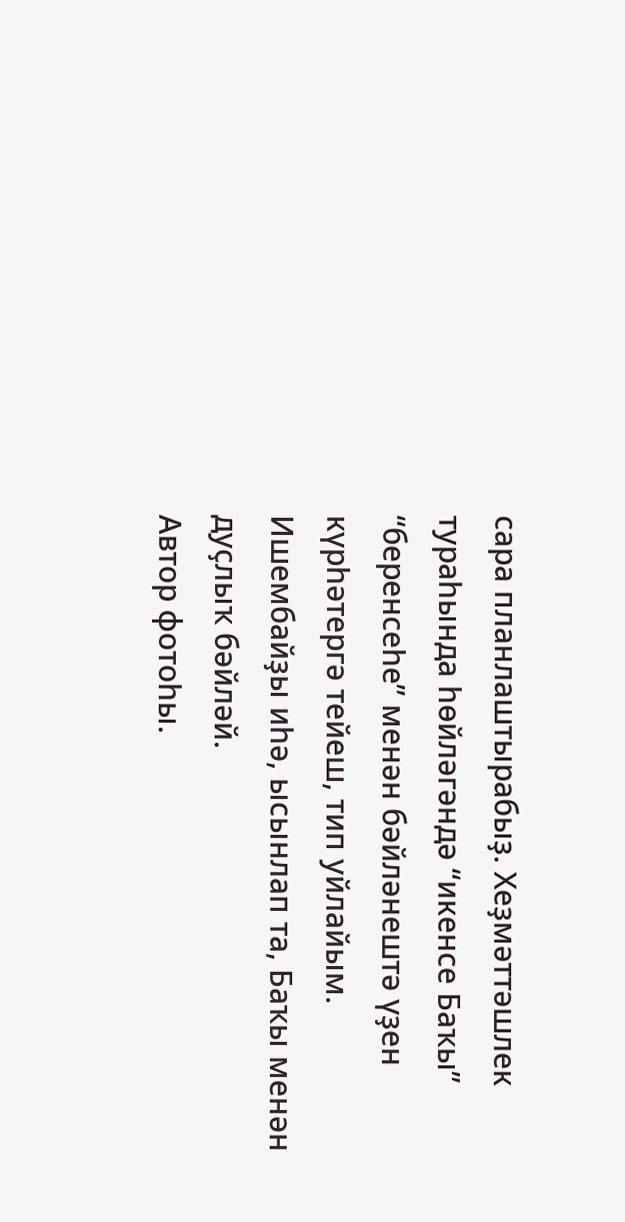сара планлаштырабыҙ. Хеҙмәттәшлек тураһында һөйләгәндә “икенсе Баҡы” “беренсеһе” менән бәйләнештә үҙен күрһәтергә тейеш, тип уйлайым. Ишембайҙы иһә, ысынлап та, Баҡы менән дуҫлыҡ бәйләй.
Автор фотоһы.